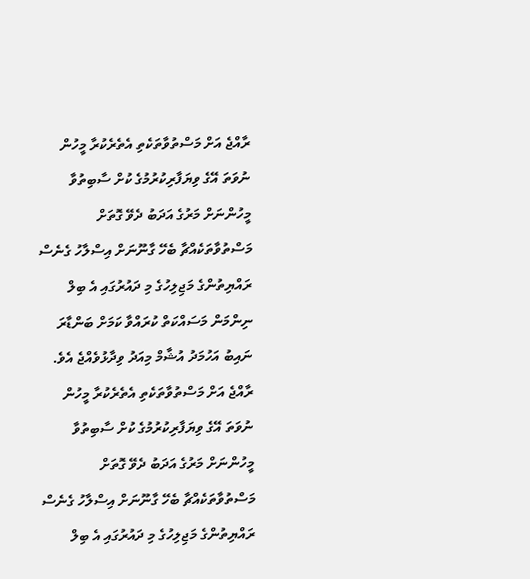ރާއްޖެ އަށް މަސްތުވާތަކެތި އެތެރެކުރާ މީހުން ނުވަތަ އޭގެ ވިޔަފާރިކުރުމުގެ ކުށް ސާބިތުވާ މީހުންނަށް މަރުގެ އަދަބު ދެވޭ ގޮތަށް މަސްތުވާތަކެއްޗާ ބެހޭ ގާނޫނަށް އިސްލާހު ގެނެސް ރައްޔިތުންގެ މަޖިލިހުގެ މި ދައުރުގައި އެ ބިލް ނިންމަން މަސައްކަތް ކުރައްވާ ކަމަށް ބަންޑާރަ ނައިބު އަހުމަދު އުޝާމް މިއަދު ވިދާޅުވެއްޖެ އެވެ.
ރާއްޖެ އަށް މަސްތުވާތަކެތި އެތެރެކުރާ މީހުން ނުވަތަ އޭގެ ވިޔަފާރިކުރުމުގެ ކުށް ސާބިތުވާ މީހުންނަށް މަރުގެ އަދަބު ދެވޭ ގޮތަށް މަސްތުވާތަކެއްޗާ ބެހޭ ގާނޫނަށް އިސްލާހު ގެނެސް ރައްޔިތުންގެ މަޖިލިހުގެ މި ދައުރުގައި އެ ބިލް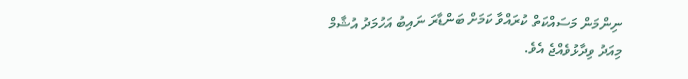ނިންމަން މަސައްކަތް ކުރައްވާ ކަމަށް ބަންޑާރަ ނައިބު އަހުމަދު އުޝާމް މިއަދު ވިދާޅުވެއްޖެ އެވެ.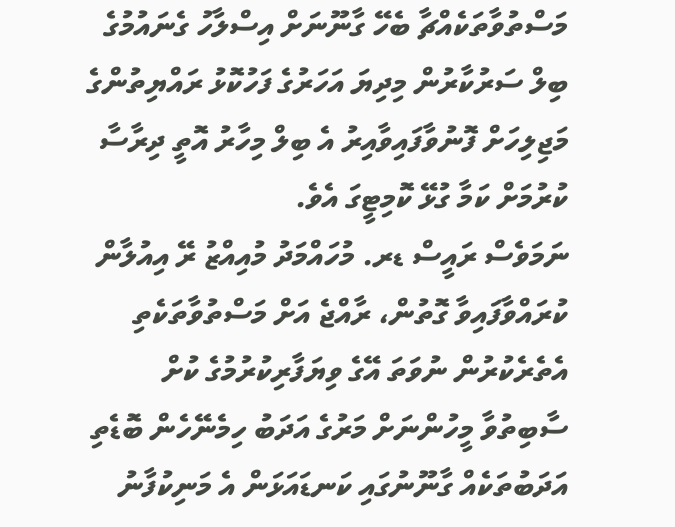މަސްތުވާތަކެއްޗާ ބެހޭ ގާނޫނަށް އިސްލާހު ގެނައުމުގެ ބިލް ސަރުކާރުން މިދިޔަ އަހަރުގެ ފަހުކޮޅު ރައްޔިތުންގެ މަޖިލިހަށް ފޮނުވާފައިވާއިރު އެ ބިލް މިހާރު އޮތީ ދިރާސާ ކުރުމަށް ކަމާ ގުޅޭ ކޮމިޓީގަ އެވެ.
ނަމަވެސް ރައީސް ޑރ. މުހައްމަދު މުއިއްޒު ރޭ އިއުލާން ކުރައްވާފައިވާ ގޮތުން، ރާއްޖެ އަށް މަސްތުވާތަކެތި އެތެރެކުރުން ނުވަތަ އޭގެ ވިޔަފާރިކުރުމުގެ ކުށް ސާބިތުވާ މީހުންނަށް މަރުގެ އަދަބު ހިމެނޭހެން ބޮޑެތި އަދަބުތަކެއް ގާނޫނުގައި ކަނޑައަޅަން އެ މަނިކުފާނު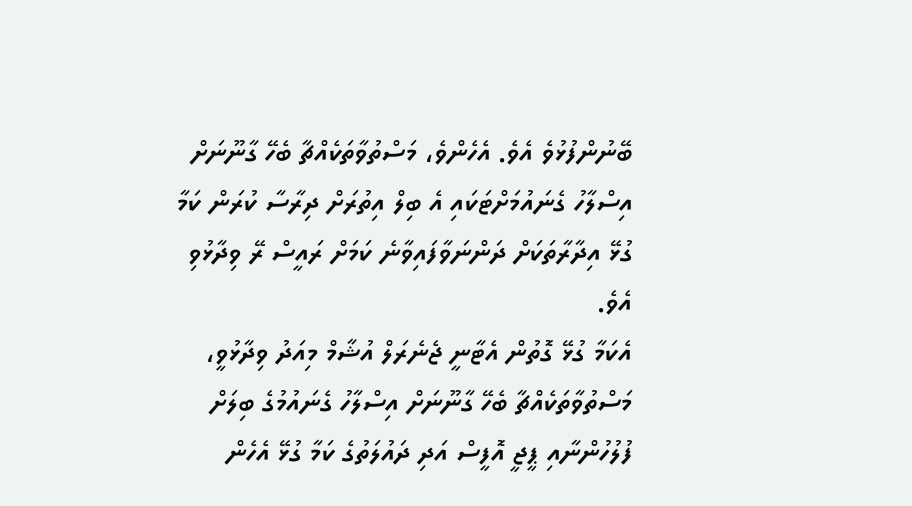ބޭނުންފުޅުވެ އެވެ. އެހެންވެ، މަސްތުވާތަކެއްޗާ ބެހޭ ގާނޫނަށް އިސްލާހު ގެނައުމަށްޓަކައި އެ ބިލް އިތުރަށް ދިރާސާ ކުރަން ކަމާ ގުޅޭ އިދާރާތަކަށް ދަންނަވާފައިވާނެ ކަމަށް ރައީސް ރޭ ވިދާޅުވި އެވެ.
އެކަމާ ގުޅޭ ގޮތުން އެޓާނީ ޖެނެރަލް އުޝާމް މިއަދު ވިދާޅުވީ، މަސްތުވާތަކެއްޗާ ބެހޭ ގާނޫނަށް އިސްލާހު ގެނައުމުގެ ބިލަށް ފުލުހުންނާއި ޕީޖީ އޮފީސް އަދި ދައުލަތުގެ ކަމާ ގުޅޭ އެހެން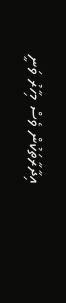އިދާރާތަކުން ވެސް މިހާރު ވަނީ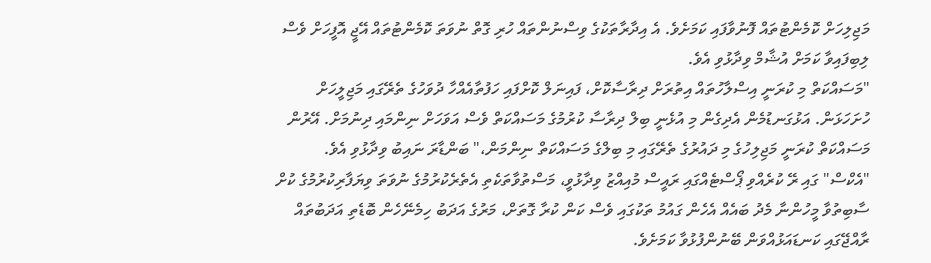މަޖިލިހަށް ކޮމެންޓުތައް ފޮނުވާފައި ކަމަށެވެ. އެ އިދާރާތަކުގެ ވިސްނުންތައް ހުރި ގޮތް ނުވަތަ ކޮމެންޓުތައް އޭޖީ އޮފީހަށް ވެސް ލިބިފައިވާ ކަމަށް އުޝާމް ވިދާޅުވި އެވެ.
"މަސައްކަތް މި ކުރަނީ އިސްލާހުތައް އިތުރަށް ދިރާސާކޮށް، ފައިނަލް ކޮށްފައި ހަފުތާއެއްހާ ދުވަހުގެ ތެރޭގައި މަޖިލީހަށް ހުށަހަޅަން. އަޅުގަނޑުމެން އެދިގެން މި އުޅެނީ ބިލް ދިރާސާ ކުރުމުގެ މަސައްކަތް ވެސް އަވަހަށް ނިންމައި ދިނުމަށް. އޭރުން މަސައްކަތް ކުރަނީ މަޖިލިހުގެ މި ދައުރުގެ ތެރޭގައި މި ބިލްގެ މަސައްކަތް ނިންމަން،" ބަންޑާރަ ނައިބު ވިދާޅުވި އެވެ.
"އެކްސް" ގައި ރޭ ކުރެއްވި ޕޯސްޓެއްގައި ރައީސް މުއިއްޒު ވިދާޅުވީ، މަސްތުވާތަކެތި އެތެރެކުރުމުގެ ނުވަތަ ވިޔަފާރިކުރުމުގެ ކުށް ސާބިތުވާ މީހުންނާ މެދު ބައެއް އެހެން ގައުމު ތަކުގައި ވެސް ކަން ކުރާ ގޮތަށް، މަރުގެ އަދަބު ހިމެނޭހެން ބޮޑެތި އަދަބުތައް ރާއްޖޭގައި ކަނޑައަޅުއްވަން ބޭނުންފުޅުވާ ކަމަށެވެ.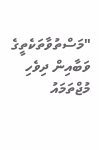"މަސްތުވާތަކެތީގެ ވަބާއިން ދިވެހި މުޖްތަމައު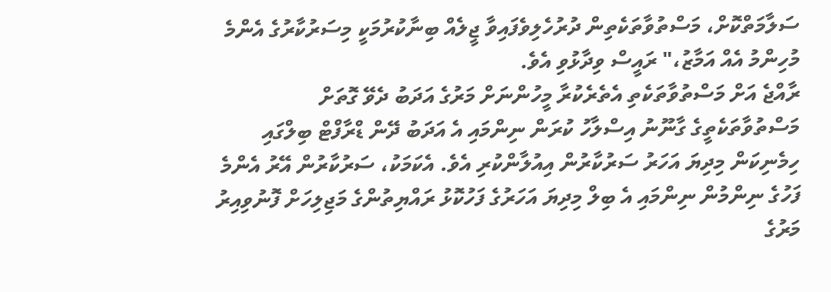ސަލާމަތްކޮށް، މަސްތުވާތަކެތިން ދުރުހެލިވެފައިވާ ޖީލެއް ބިނާކުރުމަކީ މިސަރުކާރުގެ އެންމެ މުހިންމު އެއް އަމާޒު،" ރައީސް ވިދާޅުވި އެވެ.
ރާއްޖެ އަށް މަސްތުވާތަކެތި އެތެރެކުރާ މީހުންނަށް މަރުގެ އަދަބު ދެވޭ ގޮތަށް މަސްތުވާތަކެތީގެ ގާނޫނު އިސްލާހު ކުރަން ނިންމައި އެ އަދަބު ދޭން ޑްރާފްޓް ބިލްގައި ހިމެނިކަން މިދިޔަ އަހަރު ސަރުކާރުން އިއުލާންކުރި އެވެ. އެކަމަކު، ސަރުކާރުން އޭރު އެންމެ ފަހުގެ ނިންމުން ނިންމައި އެ ބިލް މިދިޔަ އަހަރުގެ ފަހުކޮޅު ރައްޔިތުންގެ މަޖިލިހަށް ފޮނުވިއިރު މަރުގެ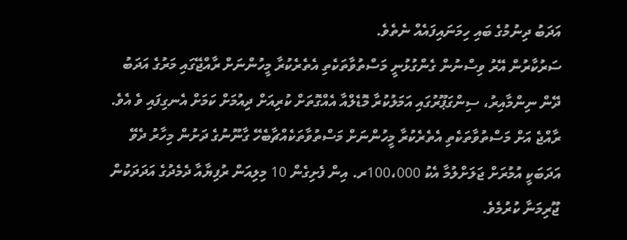އަދަބު ދިނުމުގެ ބައި ހިމަނައިފައެއް ނެތެވެ.
ސަރުކާރުން އޭރު ވިސްނުން ގެންގުޅުނީ މަސްތުވާތަކެތި އެތެރެކުރާ މީހުންނަށް ރާއްޖޭގައި މަރުގެ އަދަބު ދޭން ނިންމާއިރު، ސިންގަޕޫރުގައި އަމަލުކުރާ މޮޑެލްއާ އެއްގޮތަށް ކުރިއަށް ދިއުމަށް ކަމަށް އެނގިފައި ވެ އެވެ.
ރާއްޖެ އަށް މަސްތުވާތަކެތި އެތެރެކުރާ މީހުންނަށް މަސްތުވާތަކެއްޗާބެހޭ ގާނޫނުގެ ދަށުން މިހާރު ދެވޭ އަދަބަކީ އުމުރަށް ޖަލަށްލުމާ އެކު 100،000ރ. އިން ފެށިގެން 10 މިލިއަން ރުފިޔާއާ ދެމެދުގެ އަދަދަކުން ޖޫރިމަނާ ކުރުމެވެ.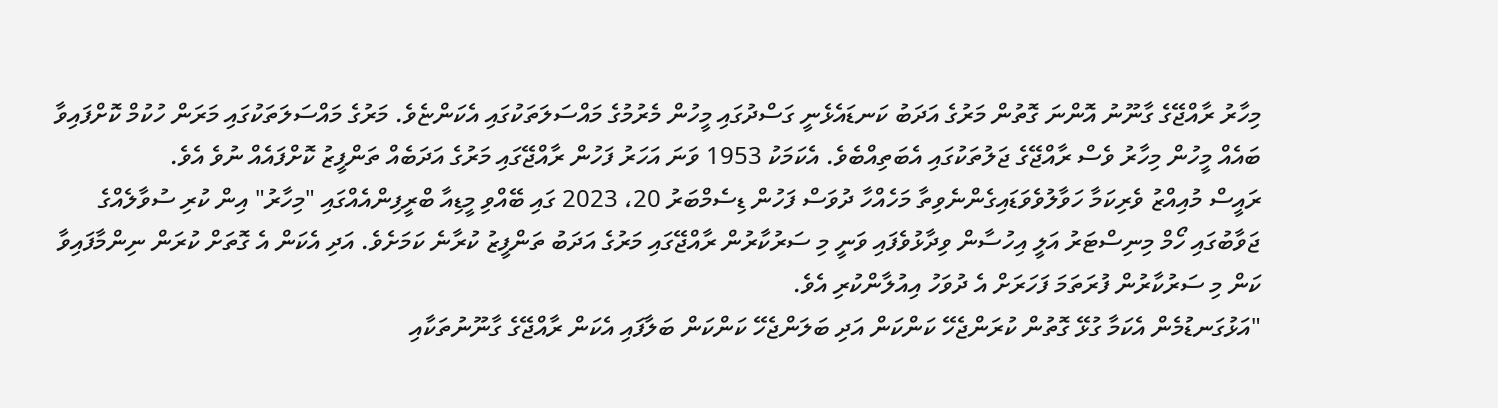މިހާރު ރާއްޖޭގެ ގާނޫނު އޮންނަ ގޮތުން މަރުގެ އަދަބު ކަނޑައެޅެނީ ގަސްދުގައި މީހުން މެރުމުގެ މައްސަލަތަކުގައި އެކަންޏެވެ. މަރުގެ މައްސަލަތަކުގައި މަރަން ހުކުމް ކޮށްފައިވާ ބައެއް މީހުން މިހާރު ވެސް ރާއްޖޭގެ ޖަލުތަކުގައި އެބަތިއްބެވެ. އެކަމަކު 1953 ވަނަ އަހަރު ފަހުން ރާއްޖޭގައި މަރުގެ އަދަބެއް ތަންފީޒު ކޮށްފައެއް ނުވެ އެވެ.
ރައީސް މުއިއްޒު ވެރިކަމާ ހަވާލުވެވަޑައިގެންނެވިތާ މަހެއްހާ ދުވަސް ފަހުން ޑިސެމްބަރު 20، 2023 ގައި ބޭއްވި މީޑިއާ ބްރީފިންއެއްގައި "މިހާރު" އިން ކުރި ސުވާލެއްގެ ޖަވާބުގައި ހޯމް މިނިސްޓަރު އަލީ އިހުސާން ވިދާޅުވެފައި ވަނީ މި ސަރުކާރުން ރާއްޖޭގައި މަރުގެ އަދަބު ތަންފީޒު ކުރާނެ ކަމަށެވެ. އަދި އެކަން އެ ގޮތަށް ކުރަން ނިންމާފައިވާ ކަން މި ސަރުކާރުން ފުރަތަމަ ފަހަރަށް އެ ދުވަހު އިއުލާންކުރި އެވެ.
"އަޅުގަނޑުމެން އެކަމާ ގުޅޭ ގޮތުން ކުރަންޖެހޭ ކަންކަން އަދި ބަލަންޖެހޭ ކަންކަން ބަލާފައި އެކަން ރާއްޖޭގެ ގާނޫނުތަކާއި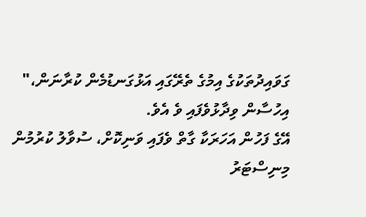ގަވައިދުތަކުގެ އިމުގެ ތެރޭގައި އަޅުގަނޑުމެން ކުރާނަން،" އިހުސާން ވިދާޅުވެފައި ވެ އެވެ.
އޭގެ ފަހުން އަހަރަކާ ގާތް ވެފައި ވަނިކޮށް، ސުވާލު ކުރުމުން މިނިސްޓަރު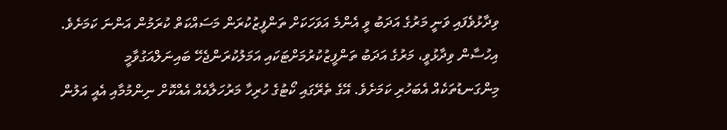ވިދާޅުވެފައި ވަނީ މަރުގެ އަދަބު ވީ އެންމެ އަވަހަކަށް ތަންފީޒުކުރަން މަސައްކަތް ކުރަމުން އަންނަ ކަމަށެވެ.
އިހުސާން ވިދާޅުވީ، މަރުގެ އަދަބު ތަންފީޒުކުރުމަށްޓަކައި އަމަލުކުރަންޖެހޭ ބައިނަލްއަގުވާމީ މިންގަނޑުތަކެއް އެބަހުރި ކަމަށެވެ. އޭގެ ތެރޭގައި ކޯޓުގެ ހުރިހާ މަރުހަލާއެއް އެއްކޮށް ނިންމުމާއި އެއީ އަލުން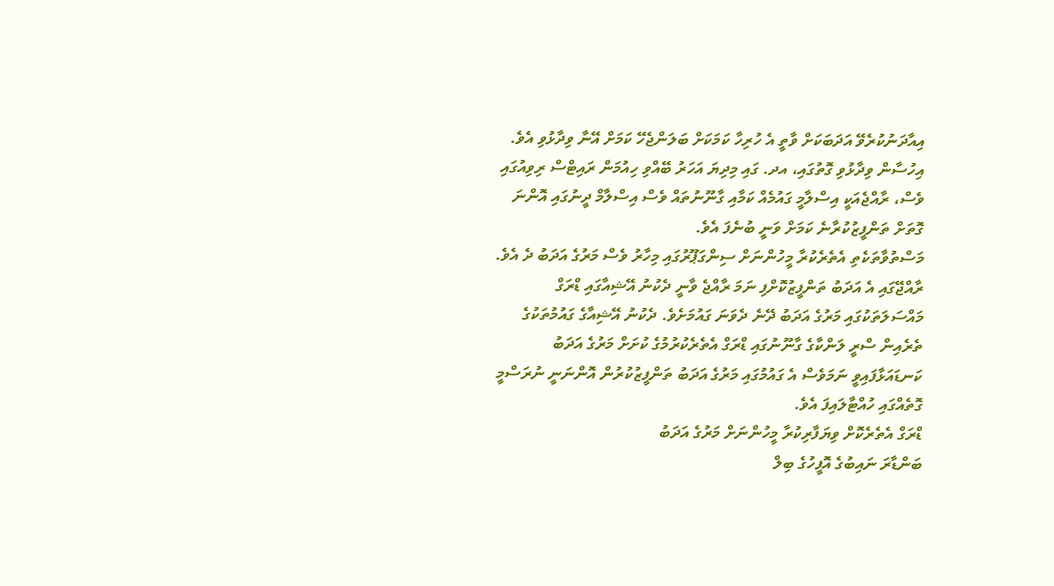އިއާދަނުކުރެވޭ އަދަބަކަށް ވާތީ އެ ހުރިހާ ކަމަކަށް ބަލަންޖެހޭ ކަމަށް އޭނާ ވިދާޅުވި އެވެ.
އިހުސާން ވިދާޅުވި ގޮތުގައި، އދ. ގައި މިދިޔަ އަހަރު ބޭއްވި ހިއުމަން ރައިޓްސް ރިވިއުގައި ވެސް، ރާއްޖެއަކީ އިސްލާމީ ގައުމެއް ކަމާއި ގާނޫނުތައް ވެސް އިސްލާމް ދީނުގައި އޮންނަ ގޮތަށް ތަންފީޒުކުރާނެ ކަމަށް ވަނީ ބުނެފަ އެވެ.
މަސްތުވާތަކެތި އެތެރެކުރާ މީހުންނަށް ސިންގަޕޫރުގައި މިހާރު ވެސް މަރުގެ އަދަބު ދެ އެވެ. ރާއްޖޭގައި އެ އަދަބު ތަންފީޒުކޮށްފި ނަމަ ރާއްޖެ ވާނީ ދެކުނު އޭޝިއާގައި ޑްރަގް މައްސަލަތަކުގައި މަރުގެ އަދަބު ދޭނެ ދެވަނަ ގައުމަށެވެ. ދެކުނު އޭޝިއާގެ ގައުމުތަކުގެ ތެރެއިން ސްރީ ލަންކާގެ ގާނޫނުގައި ޑްރަގް އެތެރެކުރުމުގެ ކުށަށް މަރުގެ އަދަބު ކަނޑައަޅާފައިވީ ނަމަވެސް އެ ގައުމުގައި މަރުގެ އަދަބު ތަންފީޒުކުރުން އޮންނަނީ ނުރަސްމީ ގޮތެއްގައި ހުއްޓާލައިފަ އެވެ.
ޑްރަގް އެތެރެކޮށް ވިޔަފާރިކުރާ މީހުންނަށް މަރުގެ އަދަބު
ބަންޑާރަ ނައިބުގެ އޮފީހުގެ ބިލް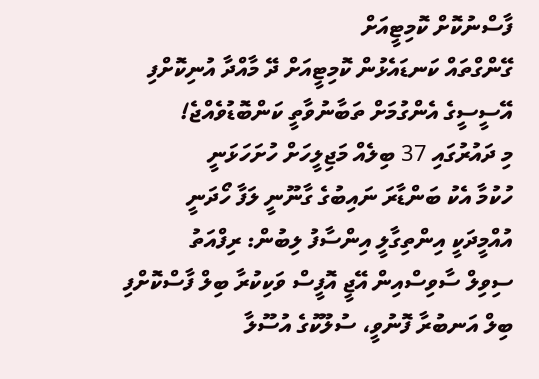ފާސްނުކޮށް ކޮމިޓީއަށް
ގޭންގްތައް ކަނޑައެޅުން ކޮމިޓީއަށް ދޭ މާއްދާ އުނިކޮށްފި
އޭސީސީގެ އެންގުމަށް ތަބާނުވާތީ ކަންބޮޑުވެއްޖެ!
މި ދައުރުގައި 37 ބިލެއް މަޖިލީހަށް ހުށަހަޅަނީ
ހުކުމާ އެކު ބަންޑާރަ ނައިބުގެ ގާނޫނީ ލަފާ ހޯދަނީ
އުއްމީދަކީ އިންތިގާލީ އިންސާފު ލިބުން: ރިފްއަތު
ސިވިލް ސާވިސްއިން އޭޖީ އޮފީސް ވަކިކުރާ ބިލް ފާސްކޮށްފި
ބިލް އަނބުރާ ފޮނުވީ، ސުލޫކުގެ އުސޫލާ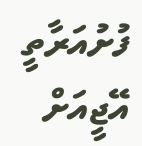ފުށުއަރާތީ
އޭޖީއަށް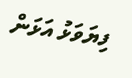ފިޔަވަޅު އަޅަން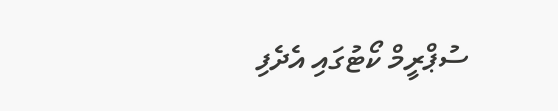ސުޕްރީމް ކޯޓުގައި އެދެފި